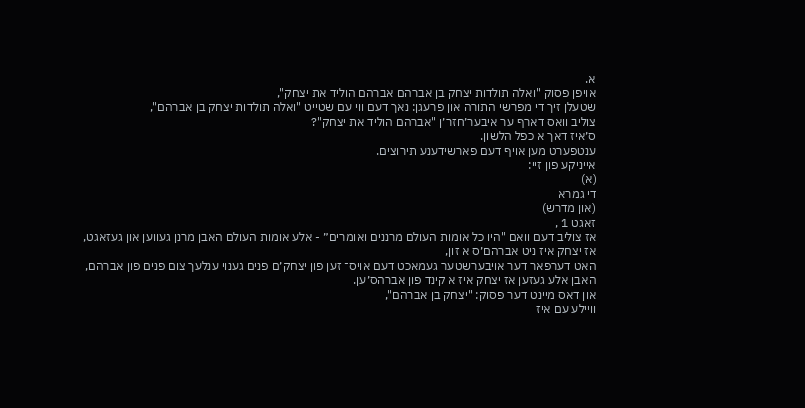א.
אויפן פסוק "ואלה תולדות יצחק בן אברהם אברהם הוליד את יצחק",
שטעלן זיך די מפרשי התורה און פרעגן: נאך דעם ווי עם שטייט "ואלה תולדות יצחק בן אברהם",
צוליב וואס דארף ער איבער׳חזר׳ן "אברהם הוליד את יצחק"?
ס׳איז דאך א כפל הלשון.
ענטפערט מען אויף דעם פארשידענע תירוצים.
אייניקע פון זיי:
(א)
די גמרא
(און מדרש)
זאגט 1 ,
אז צוליב דעם וואם "היו כל אומות העולם מרננים ואומרים״ - אלע אומות העולם האבן מרנן געווען און געזאגט,
אז יצחק איז ניט אברהם׳ס א זון,
האט דערפאר דער אויבערשטער געמאכט דעם אויס־ זען פון יצחק׳ם פנים גענוי ענלעך צום פנים פון אברהם,
האבן אלע געזען אז יצחק איז א קינד פון אברהס׳ען.
און דאס מיינט דער פסוק: "יצחק בן אברהם",
וויילע עם איז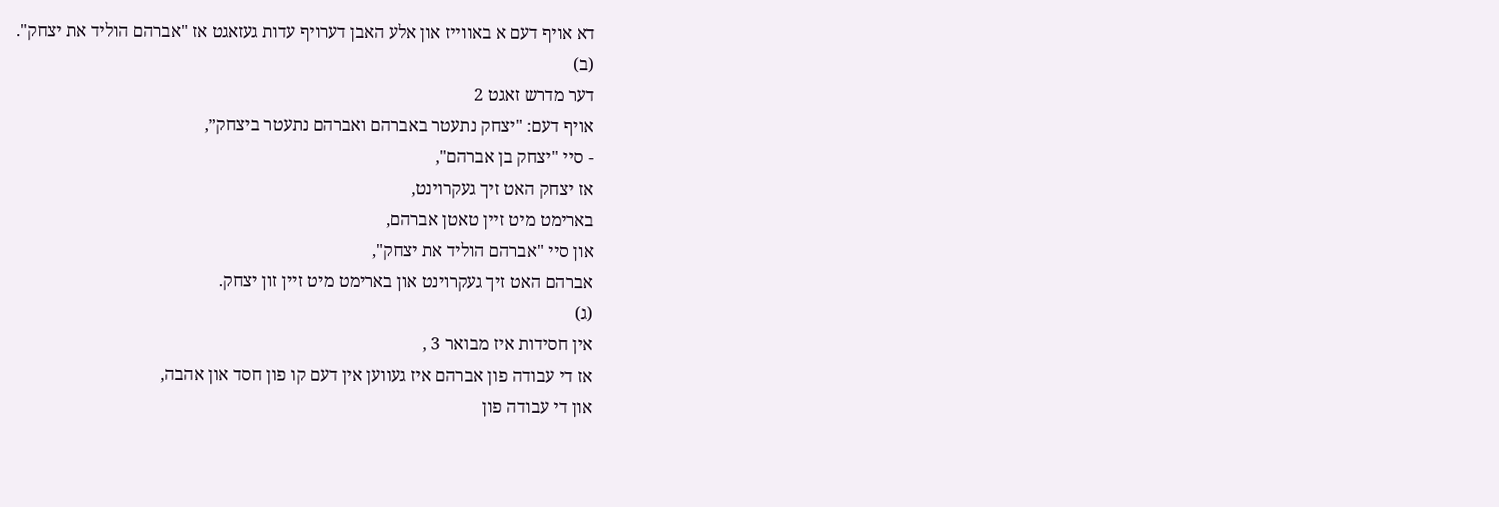דא אויף דעם א באווייז און אלע האבן דערויף עדות געזאגט אז "אברהם הוליד את יצחק".
(ב)
דער מדרש זאגט 2
אויף דעם: "יצחק נתעטר באברהם ואברהם נתעטר ביצחק״,
- סיי "יצחק בן אברהם",
אז יצחק האט זיך געקרוינט,
בארימט מיט זיין טאטן אברהם,
און סיי "אברהם הוליד את יצחק",
אברהם האט זיך געקרוינט און בארימט מיט זיין זון יצחק.
(ג)
אין חסידות איז מבואר 3 ,
אז די עבודה פון אברהם איז געווען אין דעם קו פון חסד און אהבה,
און די עבודה פון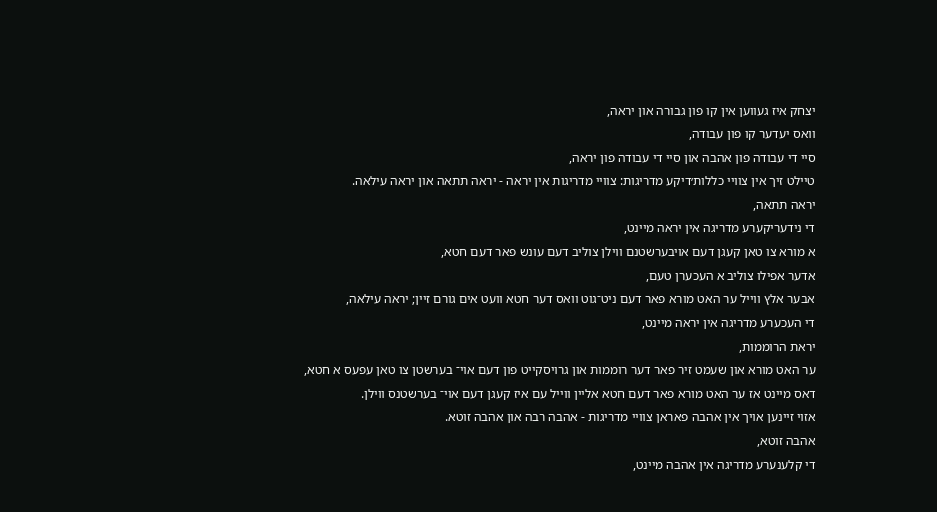יצחק איז געווען אין קו פון גבורה און יראה,
וואס יעדער קו פון עבודה,
סיי די עבודה פון אהבה און סיי די עבודה פון יראה,
טיילט זיך אין צוויי כללות׳דיקע מדריגות: צוויי מדריגות אין יראה - יראה תתאה און יראה עילאה.
יראה תתאה,
די נידעריקערע מדריגה אין יראה מיינט,
א מורא צו טאן קעגן דעם אויבערשטנם ווילן צוליב דעם עונש פאר דעם חטא,
אדער אפילו צוליב א העכערן טעם,
אבער אלץ ווייל ער האט מורא פאר דעם ניט־גוט וואס דער חטא וועט אים גורם זיין; יראה עילאה,
די העכערע מדריגה אין יראה מיינט,
יראת הרוממות,
ער האט מורא און שעמט זיר פאר דער רוממות און גרויסקייט פון דעם אוי־ בערשטן צו טאן עפעס א חטא,
דאס מיינט אז ער האט מורא פאר דעם חטא אליין ווייל עם איז קעגן דעם אוי־ בערשטנס ווילן.
אזוי זיינען אויך אין אהבה פאראן צוויי מדריגות - אהבה רבה און אהבה זוטא.
אהבה זוטא,
די קלענערע מדריגה אין אהבה מיינט,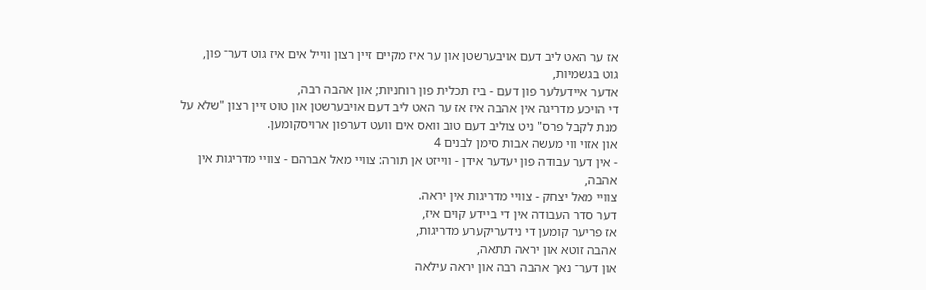אז ער האט ליב דעם אויבערשטן און ער איז מקיים זיין רצון ווייל אים איז גוט דער־ פון,
גוט בגשמיות,
אדער איידעלער פון דעם - ביז תכלית פון רוחניות; און אהבה רבה,
די הויכע מדריגה אין אהבה איז אז ער האט ליב דעם אויבערשטן און טוט זיין רצון "שלא על מנת לקבל פרס" ניט צוליב דעם טוב וואס אים וועט דערפון ארויסקומען.
און אזוי ווי מעשה אבות סימן לבנים 4
- אין דער עבודה פון יעדער אידן - ווייזט אן תורה: צוויי מאל אברהם - צוויי מדריגות אין אהבה,
צוויי מאל יצחק - צוויי מדריגות אין יראה.
דער סדר העבודה אין די ביידע קוים איז,
אז פריער קומען די נידעריקערע מדריגות,
אהבה זוטא און יראה תתאה,
און דער־ נאך אהבה רבה און יראה עילאה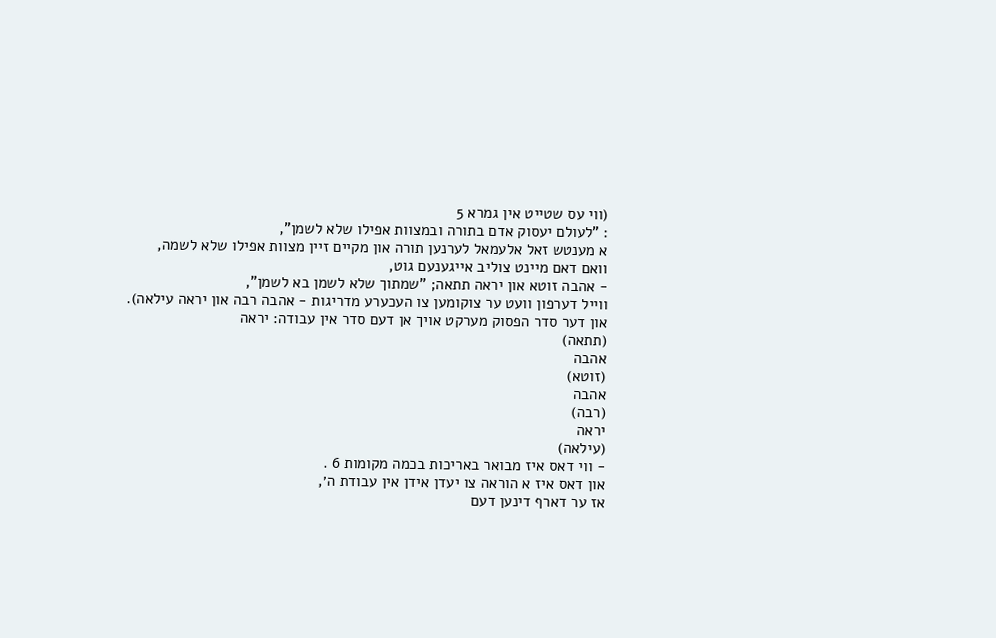(ווי עס שטייט אין גמרא 5
: "לעולם יעסוק אדם בתורה ובמצוות אפילו שלא לשמן",
א מענטש זאל אלעמאל לערנען תורה און מקיים זיין מצוות אפילו שלא לשמה,
וואם דאם מיינט צוליב אייגענעם גוט,
- אהבה זוטא און יראה תתאה; "שמתוך שלא לשמן בא לשמן",
ווייל דערפון וועט ער צוקומען צו העכערע מדריגות - אהבה רבה און יראה עילאה).
און דער סדר הפסוק מערקט אויך אן דעם סדר אין עבודה: יראה
(תתאה)
אהבה
(זוטא)
אהבה
(רבה)
יראה
(עילאה)
- ווי דאס איז מבואר באריכות בכמה מקומות 6 .
און דאס איז א הוראה צו יעדן אידן אין עבודת ה׳,
אז ער דארף דינען דעם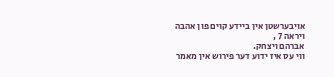אויבערשטן אין ביידע קוים פון אהבה ויראה 7 ,
אברהם ויצחק.
ווי עס איז ידוע דער פירוש אין מאמר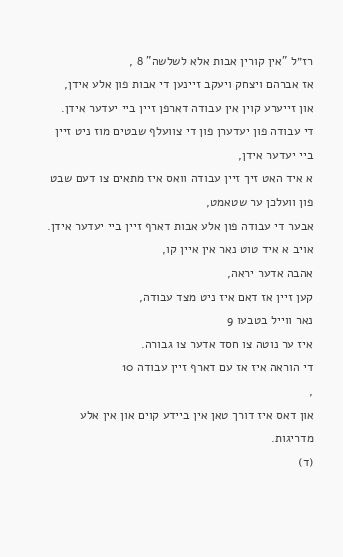רז״ל "אין קורין אבות אלא לשלשה" 8 ,
אז אברהם ויצחק ויעקב זיינען די אבות פון אלע אידן,
און זייערע קוין אין עבודה דארפן זיין ביי יעדער אידן.
די עבודה פון יעדערן פון די צוועלף שבטים מוז ניט זיין ביי יעדער אידן,
א איד האט זיך זיין עבודה וואס איז מתאים צו דעם שבט פון וועלכן ער שטאמט,
אבער די עבודה פון אלע אבות דארף זיין ביי יעדער אידן.
אויב א איד טוט נאר אין איין קו,
אהבה אדער יראה,
קען זיין אז דאם איז ניט מצד עבודה,
נאר ווייל בטבעו 9
איז ער נוטה צו חסד אדער צו גבורה.
די הוראה איז אז עם דארף זיין עבודה 10
,
און דאס איז דורך טאן אין ביידע קוים און אין אלע מדריגות.
(ד)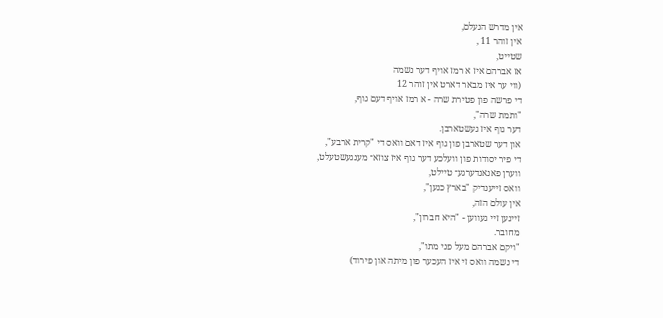אין מדרש הנעלם,
אין זוהר 11 ,
שטייט,
אז אברהם איז א רמז אויף דער נשמה
(ווי ער איז מבאר דארט אין זוהר 12
די פרשה פון פטירת שרה - א רמז אויף דעם גוף,
"ותמת שרה",
דער גוף איז געשטארבן.
און דער שטארבן פון גוף איז דאם וואס די "קרית ארבע",
די פיר יסודות פון וועלכע דער גוף איז צוזא־ מענגעשטעלט,
ווערן פאנאנדערגע־ טיילט,
וואס זייענדיק "בארץ כנען",
אין עולם הזה,
זיינען זיי געווען - "היא חברון",
מחובר.
"ויקם אברהם מעל פני מתו",
די נשמה וואס זי איז העכער פון מיתה און פירוד)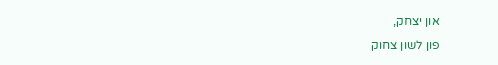און יצחק,
פון לשון צחוק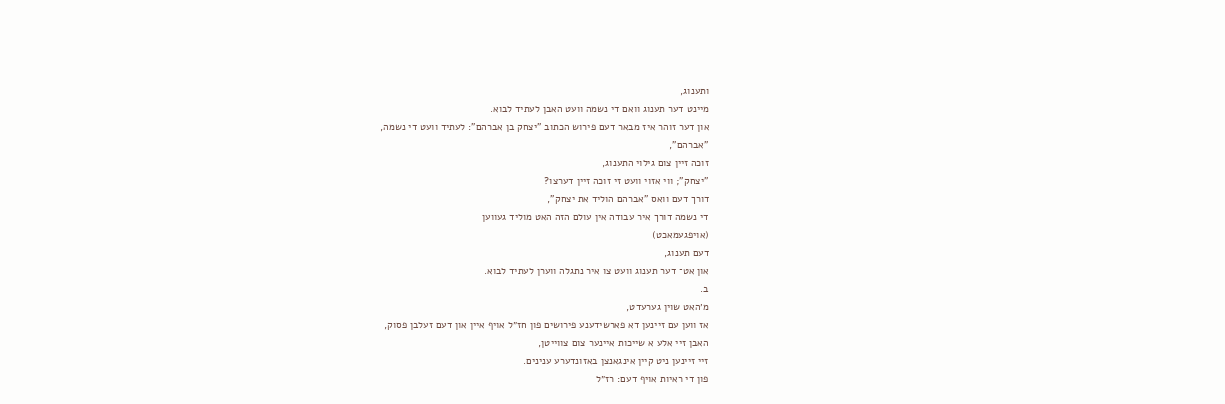ותענוג,
מיינט דער תענוג וואם די נשמה וועט האבן לעתיד לבוא.
און דער זוהר איז מבאר דעם פירוש הכתוב "יצחק בן אברהם": לעתיד וועט די נשמה,
"אברהם",
זוכה זיין צום גילוי התענוג,
"יצחק"; ווי אזוי וועט זי זוכה זיין דערצו?
דורך דעם וואס "אברהם הוליד את יצחק",
די נשמה דורך איר עבודה אין עולם הזה האט מוליד געווען
(אויפגעמאכט)
דעם תענוג,
און אט־ דער תענוג וועט צו איר נתגלה ווערן לעתיד לבוא.
ב.
מ׳האט שוין גערעדט,
אז ווען עם זיינען דא פארשידענע פירושים פון חז״ל אויף איין און דעם זעלבן פסוק,
האבן זיי אלע א שייכות איינער צום צווייטן,
זיי זיינען ניט קיין אינגאנצן באזונדערע ענינים.
פון די ראיות אויף דעם: רז״ל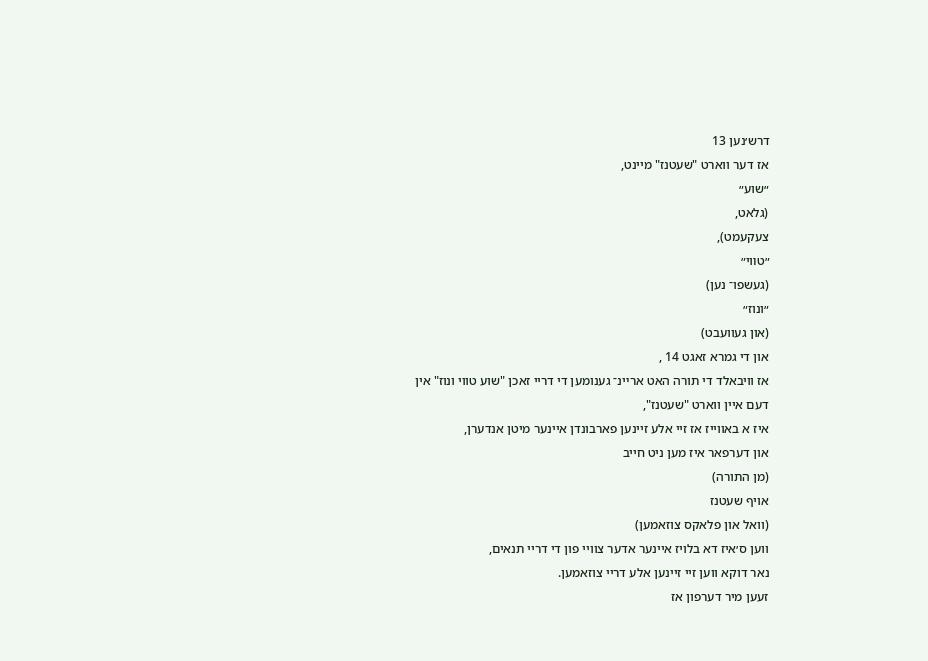דרש׳נען 13
אז דער ווארט "שעטנז" מיינט,
״שוע״
(גלאט,
צעקעמט),
״טװי״
(געשפו־ נען)
״ונוז״
(און געוועבט)
און די גמרא זאגט 14 ,
אז וויבאלד די תורה האט ארײנ־ גענומען די דריי זאכן "שוע טווי ונוז" אין דעם איין ווארט "שעטנז",
איז א באווייז אז זיי אלע זיינען פארבונדן איינער מיטן אנדערן,
און דערפאר איז מען ניט חייב
(מן התורה)
אויף שעטנז
(וואל און פלאקס צוזאמען)
ווען ס׳איז דא בלויז איינער אדער צוויי פון די דריי תנאים,
נאר דוקא ווען זיי זיינען אלע דריי צוזאמען.
זעען מיר דערפון אז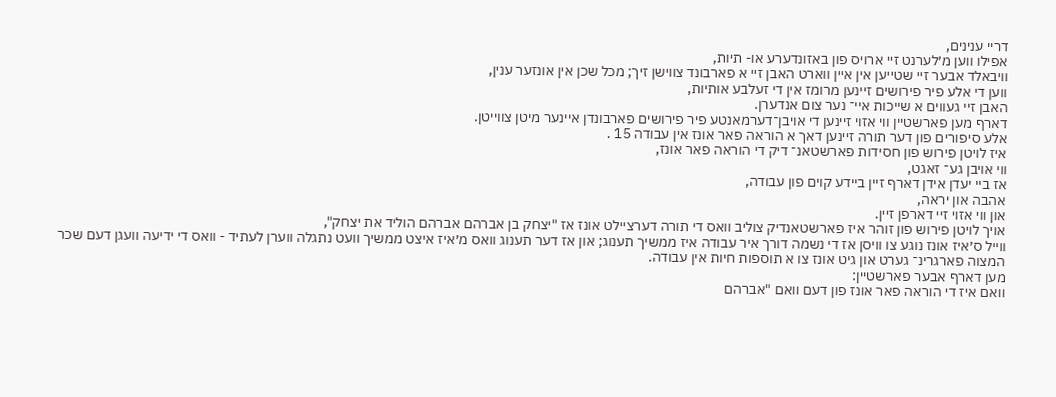דריי ענינים,
אפילו ווען מ׳לערנט זיי ארויס פון באזונדערע או- תיות,
וויבאלד אבער זיי שטייען אין איין ווארט האבן זיי א פארבונד צווישן זיך; מכל שכן אין אונזער ענין,
ווען די אלע פיר פירושים זיינען מרומז אין די זעלבע אותיות,
האבן זיי געווים א שייכות איי־ נער צום אנדערן.
דארף מען פארשטיין ווי אזוי זיינען די אויבן־דערמאנטע פיר פירושים פארבונדן איינער מיטן צווייטן.
אלע סיפורים פון דער תורה זיינען דאך א הוראה פאר אונז אין עבודה 15 .
איז לויטן פירוש פון חסידות פארשטאנ־ דיק די הוראה פאר אונז,
ווי אויבן גע־ זאגט,
אז ביי יעדן אידן דארף זיין ביידע קוים פון עבודה,
אהבה און יראה,
און ווי אזוי זיי דארפן זיין.
אויך לויטן פירוש פון זוהר איז פארשטאנדיק צוליב וואס די תורה דערציילט אונז אז "יצחק בן אברהם אברהם הוליד את יצחק",
ווייל ס׳איז אונז נוגע צו וויסן אז די נשמה דורך איר עבודה איז ממשיך תענוג; און אז דער תענוג וואס מ׳איז איצט ממשיך וועט נתגלה ווערן לעתיד - וואס די ידיעה וועגן דעם שכר המצוה פארגרינ־ גערט און גיט אונז צו א תוספות חיות אין עבודה.
מען דארף אבער פארשטיין:
וואם איז די הוראה פאר אונז פון דעם וואם "אברהם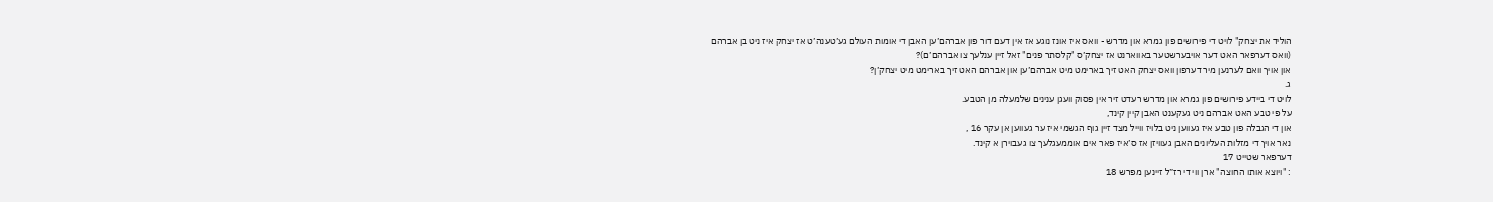הוליד את יצחק" לויט די פירושים פון גמרא און מדרש - וואס איז אונז נוגע אז אין דעם דור פון אברהם׳ען האבן די אומות העולם גע׳טענה׳ט אז יצחק איז ניט בן אברהם
(וואס דערפאר האט דער אויבערשטער באווארנט אז יצחק׳ס "קלסתר פנים" זאל זיין ענלעך צו אברהם׳ם)?
און אויך וואם לערנען מיר דערפון וואס יצחק האט זיך בארימט מיט אברהם׳ען און אברהם האט זיך בארימט מיט יצחק׳ן?
ג.
לויט די ביידע פירושים פון גמרא און מדרש רעדט זיר אין פסוק וועגן ענינים שלמעלה מן הטבע.
על פי טבע האט אברהם ניט געקענט האבן קיין קינד,
און די הגבלה פון טבע איז געווען ניט בלויז ווייל מצד זיין גוף הגשמי איז ער געווען אן עקר 16 ,
נאר אויך די מזלות העליונים האבן געוויזן אז ס׳איז פאר אים אוממעגלעך צו געבוירן א קינד.
דערפאר שטייט 17
: "ויוצא אותו החוצה" ארן ווי די רז״ל זיינען מפרש 18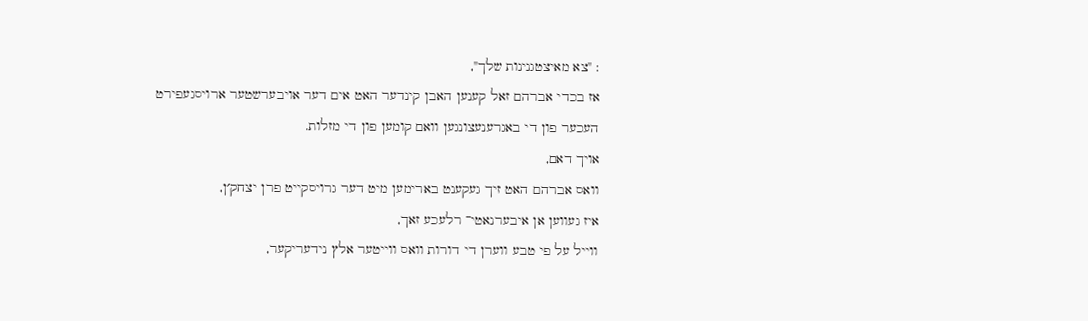: "צא מאיצטגנינות שלך",
אז בכדי אברהם זאל קענען האבן קינדער האט אים דער אויבערשטער ארויסגעפירט העכער פון די באגרענעצונגען וואם קומען פון די מזלות.
אויך דאם,
וואס אברהם האט זיך געקענט בארימען מיט דער גרויסקייט פרן יצחק׳ן,
איז געווען אן איבערנאטי־ רלעכע זאך,
ווייל על פי טבע ווערן די דורות וואס ווייטער אלץ נידעריקער,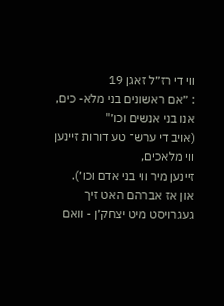ווי די רז״ל זאגן 19
: ״אם ראשונים בני מלא- כים,
אנו בני אנשים וכו׳"
(אויב די ערש־ טע דורות זיינען ווי מלאכים,
זיינען מיר ווי בני אדם וכו׳).
און אז אברהם האט זיך געגרויסט מיט יצחק׳ן - וואם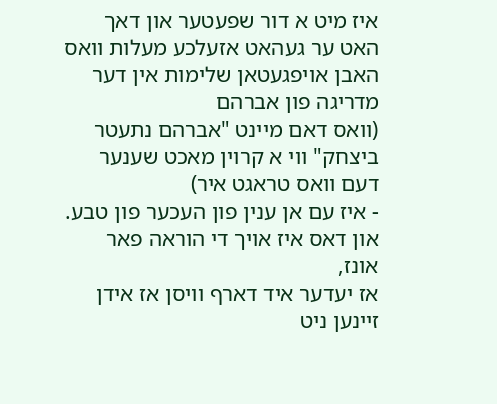איז מיט א דור שפעטער און דאך האט ער געהאט אזעלכע מעלות וואס האבן אויפגעטאן שלימות אין דער מדריגה פון אברהם
(וואס דאם מיינט "אברהם נתעטר ביצחק" ווי א קרוין מאכט שענער דעם וואס טראגט איר)
- איז עם אן ענין פון העכער פון טבע.
און דאס איז אויך די הוראה פאר אונז,
אז יעדער איד דארף וויסן אז אידן זיינען ניט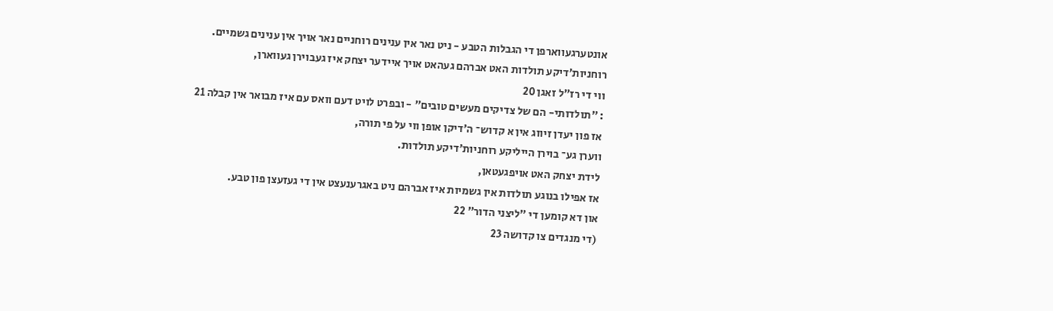אונטערגעווארפן די הגבלות הטבע - ניט נאר אין ענינים רוחניים נאר אויך אין ענינים גשמיים.
רוחניות׳דיקע תולדות האט אברהם געהאט אויך איידער יצחק איז געבוירן געווארן,
ווי די רז״ל זאגן 20
: "תולדותי- הם של צדיקים מעשים טובים״ - ובפרט לויט דעם וואס עם איז מבואר אין קבלה 21
אז פון יעדן זיווג אין א קדוש־ ה׳דיקן אופן ווי על פי תורה,
ווערן גע־ בוירן הייליקע רוחניות׳דיקע תולדות.
לידת יצחק האט אויפגעטאן,
אז אפילו בנוגע תולדות אין גשמיות איז אברהם ניט באגרענעצט אין די געזעצן פון טבע.
און דא קומען די "ליצני הדור" 22
(די מנגדים צו קדושה 23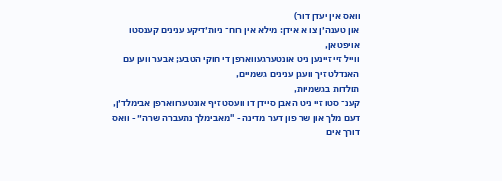וואס אין יעדן דור)
און טענה׳ן צו א אידן: מילא אין רוח־ ניות׳דיקע ענינים קענסטו אויפטאן,
ווייל זיי זיינען ניט אונטערגעווארפן די חוקי הטבע; אבער ווען עם האנדלט זיך וועגן ענינים גשמיים,
תולדות בגשמיות,
קענ־ סטו זיי ניט האבן סיידן דו וועסט זיף אונטערווארפן אבימלד׳ן,
דעם מלך און שר פון דער מדינה - "מאבימלך נתעברה שרה״ - וואס דורך אים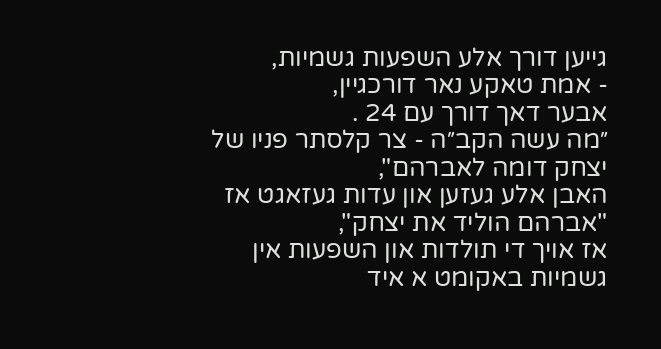גייען דורך אלע השפעות גשמיות,
- אמת טאקע נאר דורכגיין,
אבער דאך דורך עם 24 .
״מה עשה הקב״ה - צר קלסתר פניו של יצחק דומה לאברהם",
האבן אלע געזען און עדות געזאגט אז "אברהם הוליד את יצחק",
אז אויך די תולדות און השפעות אין גשמיות באקומט א איד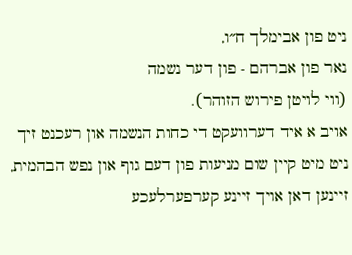ניט פון אבימלך ח״ו,
נאר פון אברהם - פון דער נשמה
(ווי לויטן פירוש הזוהר).
אויב א איד דערוועקט די כחות הנשמה און רעכנט זיך ניט מיט קיין שום מניעות פון דעם גוף און נפש הבהמית,
זיינען דאן אויך זיינע קערפערלעכע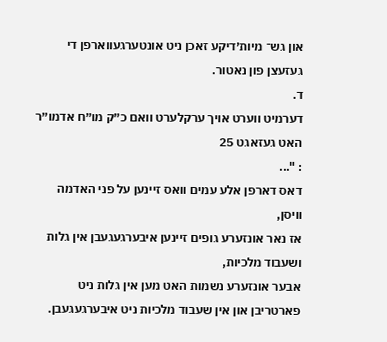און גש־ מיות׳דיקע זאכן ניט אונטערגעווארפן די געזעצן פון נאטור.
ד.
דערמיט ווערט אויך ערקלערט וואם כ״ק מו״ח אדמו״ר האט געזאגט 25
: "...
דאס דארפן אלע עמים וואס זיינען על פני האדמה וויסן,
אז נאר אונזערע גופים זיינען איבערגעגעבן אין גלות ושעבוד מלכיות,
אבער אונזערע נשמות האט מען אין גלות ניט פארטריבן און אין שעבוד מלכיות ניט איבערגעגעבן.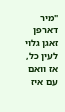"מיר דארפן זאגן גלוי לעין כל,
אז וואם עם איז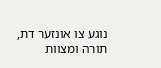נוגע צו אונזער דת,
תורה ומצוות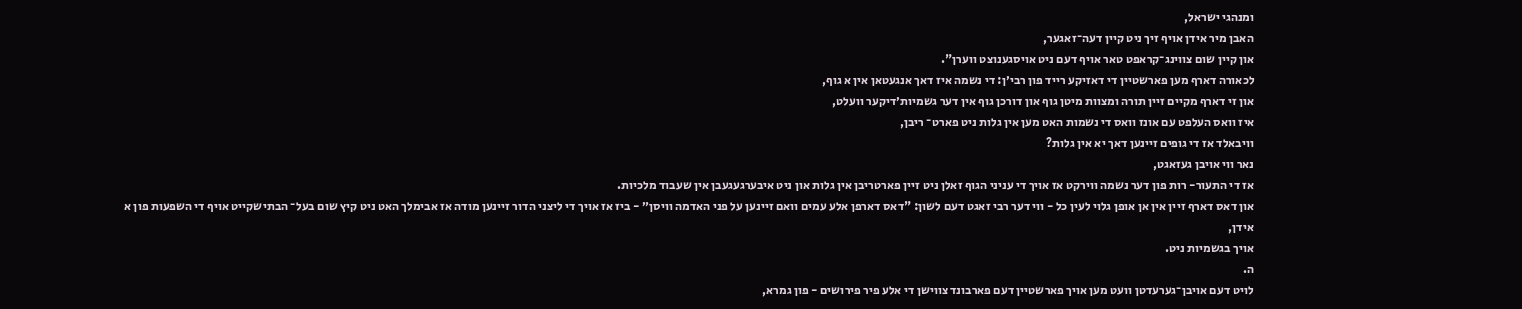ומנהגי ישראל,
האבן מיר אידן אויף זיך ניט קיין דעה־זאגער,
און קיין שום צווינג־קראפט טאר אויף דעם ניט אויסגענוצט ווערן".
לכאורה דארף מען פארשטיין די דאזיקע רייד פון רבי׳ן: די נשמה איז דאך אנגעטאן אין א גוף,
און זי דארף מקיים זיין תורה ומצוות מיטן גוף און דורכן גוף אין דער גשמיות׳דיקער וועלט,
איז וואס העלפט עם אונז וואס די נשמות האט מען אין גלות ניט פארט־ ריבן,
וויבאלד אז די גופים זיינען דאך יא אין גלות?
נאר ווי אויבן געזאגט,
אז די התעור- רות פון דער נשמה ווירקט אז אויך די עניני הגוף זאלן ניט זיין פארטריבן אין גלות און ניט איבערגעגעבן אין שעבוד מלכיות.
און דאס דארף זיין אין אן אופן גלוי לעין כל - ווי דער רבי זאגט דעם לשון: "דאס דארפן אלע עמים וואם זיינען על פני האדמה וויסן״ - ביז אז אויך די ליצני הדור זיינען מודה אז אבימלך האט ניט קיץ שום בעל־ הבתישקייט אויף די השפעות פון א אידן,
אויך בגשמיות ניט.
ה.
לויט דעם אויבן־גערעדטן וועט מען אויך פארשטיין דעם פארבונד צווישן די אלע פיר פירושים - פון גמרא,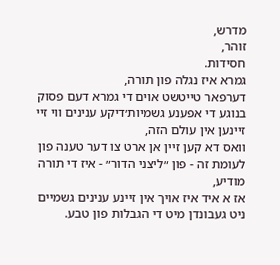מדרש,
זוהר,
חסידות.
גמרא איז נגלה פון תורה,
דערפאר טייטשט אוים די גמרא דעם פסוק בנוגע די אפענע גשמיות׳דיקע ענינים ווי זיי זיינען אין עולם הזה,
וואס דא קען זיין אן ארט צו דער טענה פון לעומת זה - פון ״ליצני הדור״ - איז די תורה מודיע,
אז א איד איז אויך אין זיינע ענינים גשמיים ניט געבונדן מיט די הגבלות פון טבע.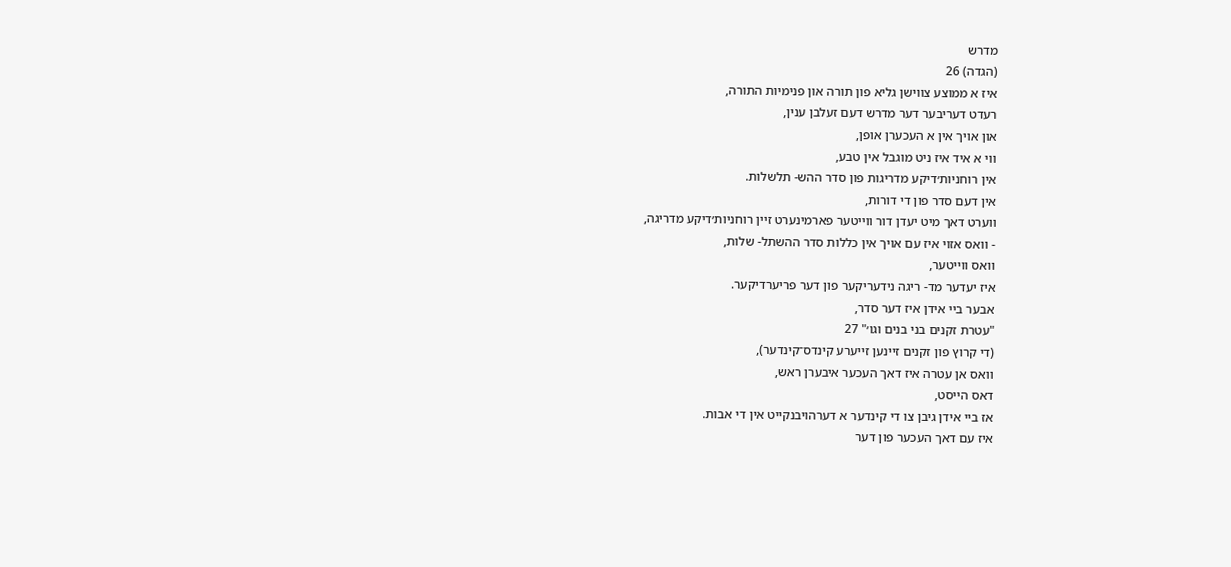מדרש
(הגדה) 26
איז א ממוצע צווישן גליא פון תורה און פנימיות התורה,
רעדט דעריבער דער מדרש דעם זעלבן ענין,
און אויך אין א העכערן אופן,
ווי א איד איז ניט מוגבל אין טבע,
אין רוחניות׳דיקע מדריגות פון סדר ההש- תלשלות.
אין דעם סדר פון די דורות,
ווערט דאך מיט יעדן דור ווייטער פארמינערט זיין רוחניות׳דיקע מדריגה,
- וואס אזוי איז עם אויך אין כללות סדר ההשתל- שלות,
וואס ווייטער,
איז יעדער מד- ריגה נידעריקער פון דער פריערדיקער.
אבער ביי אידן איז דער סדר,
"עטרת זקנים בני בנים וגו׳" 27
(די קרוץ פון זקנים זיינען זייערע קינדס־קינדער),
וואס אן עטרה איז דאך העכער איבערן ראש,
דאס הייסט,
אז ביי אידן גיבן צו די קינדער א דערהויבנקייט אין די אבות.
איז עם דאך העכער פון דער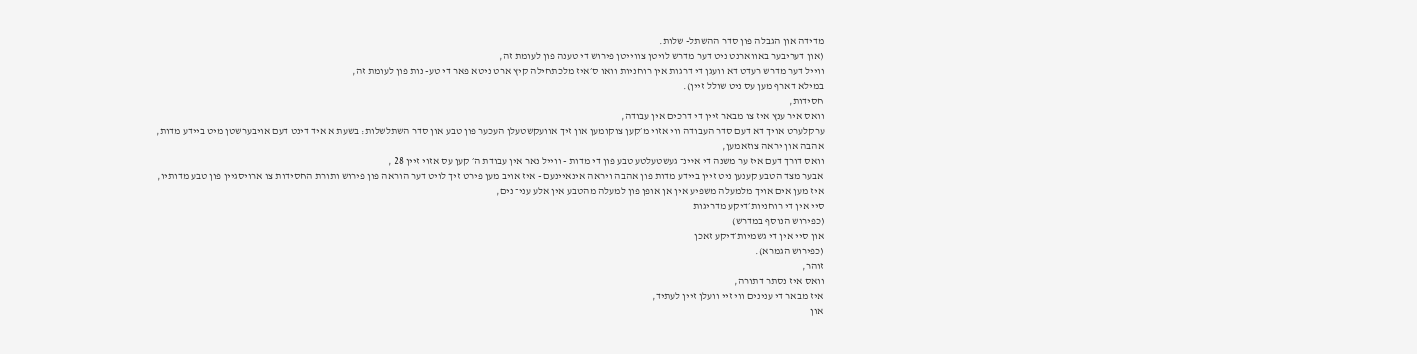מדידה און הגבלה פון סדר ההשתל- שלות.
(און דעריבער באווארנט ניט דער מדרש לויטן צווייטן פירוש די טענה פון לעומת זה,
ווייל דער מדרש רעדט דא וועגן די דרגות אין רוחניות וואו ס׳איז מלכתחילה קיץ ארט ניטא פאר די טע- נות פון לעומת זה,
במילא דארף מען עס ניט שולל זיין).
חסידות,
וואס איר ענץ איז צו מבאר זיין די דרכים אין עבודה,
ערקלערט אויך דא דעם סדר העבודה ווי אזוי מ׳קען צוקומען און זיך אוועקשטעלן העכער פון טבע און סדר השתלשלות: בשעת א איד דינט דעם אויבערשטן מיט ביידע מדות,
אהבה און יראה צוזאמען,
וואס דורך דעם איז ער משנה די אײנ־ געשטעלטע טבע פון די מדות - ווייל נאר אין עבודת ה׳ קען עס אזוי זיין 28 ,
אבער מצד הטבע קענען ניט זיין ביידע מדות פון אהבה ויראה אינאיינעם - איז אויב מען פירט זיך לויט דער הוראה פון פירוש ותורת החסידות צו ארויסגיין פון טבע מדותיו,
איז מען אים אויך מלמעלה משפיע אין אן אופן פון למעלה מהטבע אין אלע עני־ נים,
סיי אין די רוחניות׳דיקע מדריגות
(כפירוש הנוסף במדרש)
און סיי אין די גשמיות׳דיקע זאכן
(כפירוש הגמרא).
זוהר,
וואס איז נסתר דתורה,
איז מבאר די ענינים ווי זיי וועלן זיין לעתיד,
און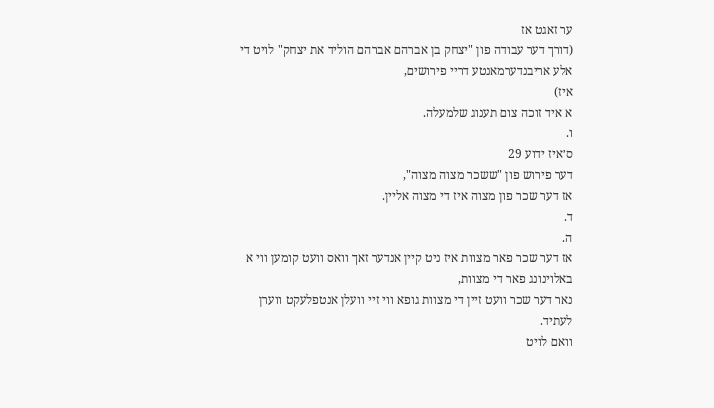ער זאגט אז
(דורך דער עבודה פון "יצחק בן אברהם אברהם הוליד את יצחק" לויט די אלע אריבנדערמאנטע דריי פירושים,
איז)
א איד זוכה צום תענוג שלמעלה.
ו.
ס׳איז ידוע 29
דער פירוש פון "ששכר מצוה מצוה",
אז דער שכר פון מצוה איז די מצוה אליין.
ד.
ה.
אז דער שכר פאר מצוות איז ניט קיין אנדער זאך וואס וועט קומען ווי א באלוינונג פאר די מצוות,
נאר דער שכר וועט זיין די מצוות גופא ווי זיי וועלן אנטפלעקט ווערן לעתיד.
וואם לויט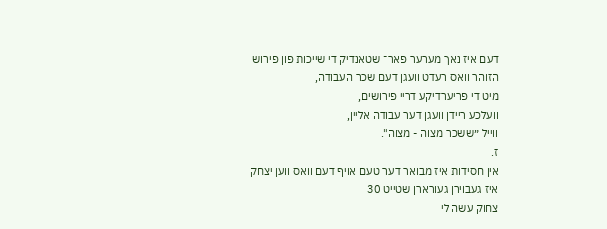דעם איז נאך מערער פאר־ שטאנדיק די שייכות פון פירוש הזוהר וואס רעדט וועגן דעם שכר העבודה,
מיט די פריערדיקע דריי פירושים,
וועלכע ריידן וועגן דער עבודה אליין,
ווייל ״ששכר מצוה - מצוה".
ז.
אין חסידות איז מבואר דער טעם אויף דעם וואס ווען יצחק איז געבוירן געורארן שטייט 30
צחוק עשה לי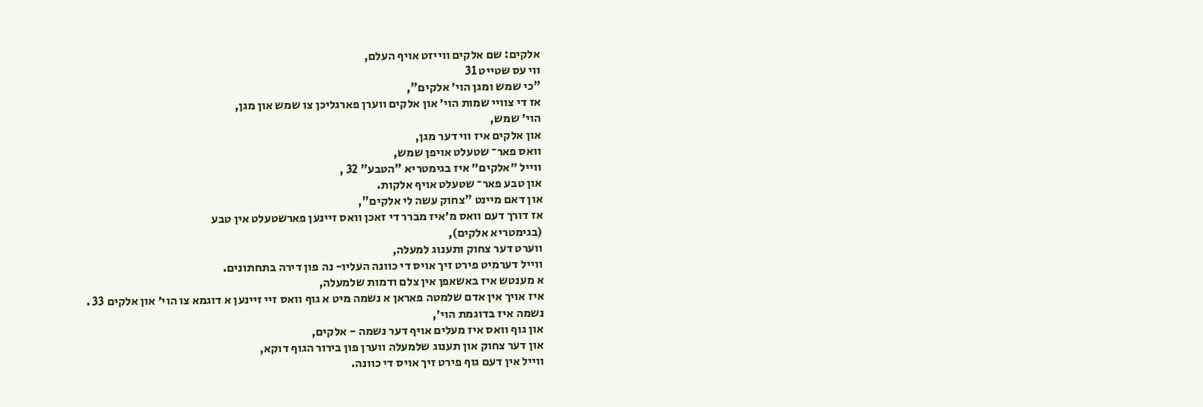אלקים: שם אלקים ווייזט אויף העלם,
ווי עס שטייט 31
"כי שמש ומגן הוי׳ אלקים",
אז די צוויי שמות הוי׳ און אלקים ווערן פארגליכן צו שמש און מגן,
הוי׳ שמש,
און אלקים איז ווי דער מגן,
וואס פאר־ שטעלט אויפן שמש,
ווייל ״אלקים״ איז בגימטריא "הטבע" 32 ,
און טבע פאר־ שטעלט אויף אלקות.
און דאם מיינט "צחוק עשה לי אלקים",
אז דורך דעם וואס מ׳איז מברר די זאכן וואס זיינען פארשטעלט אין טבע
(בגימטריא אלקים),
ווערט דער צחוק ותענוג למעלה,
ווייל דערמיט פירט זיך אויס די כוונה העליו- נה פון דירה בתחתונים.
א מענטש איז באשאפן אין צלם ודמות שלמעלה,
איז אויך אין אדם שלמטה פאראן א נשמה מיט א גוף וואס זיי זיינען א דוגמא צו הוי׳ און אלקים 33 .
נשמה איז בדוגמת הוי׳,
און גוף וואס איז מעלים אויף דער נשמה - אלקים,
און דער צחוק און תענוג שלמעלה ווערן פון בירור הגוף דוקא,
ווייל אין דעם גוף פירט זיך אויס די כוונה.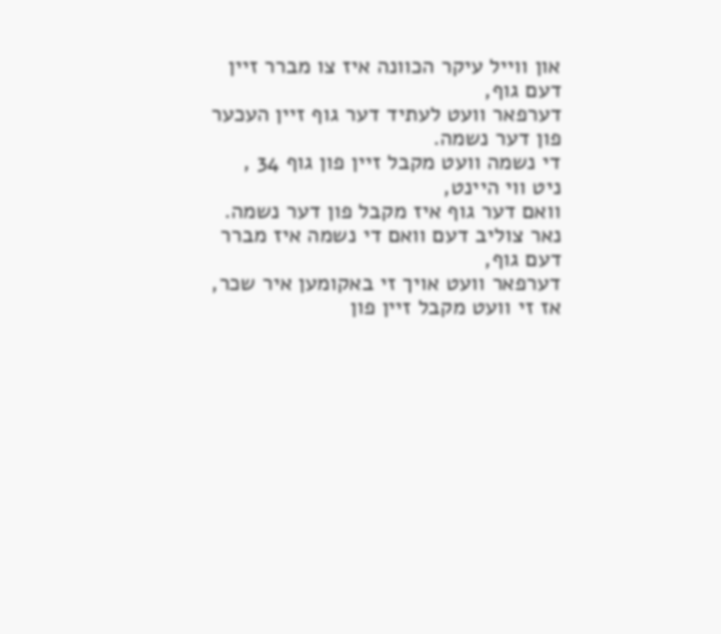און ווייל עיקר הכוונה איז צו מברר זיין דעם גוף,
דערפאר וועט לעתיד דער גוף זיין העכער פון דער נשמה.
די נשמה וועט מקבל זיין פון גוף 34 ,
ניט ווי היינט,
וואם דער גוף איז מקבל פון דער נשמה.
נאר צוליב דעם וואם די נשמה איז מברר דעם גוף,
דערפאר וועט אויך זי באקומען איר שכר,
אז זי וועט מקבל זיין פון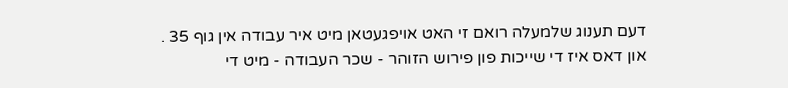דעם תענוג שלמעלה רואם זי האט אויפגעטאן מיט איר עבודה אין גוף 35 .
און דאס איז די שייכות פון פירוש הזוהר - שכר העבודה - מיט די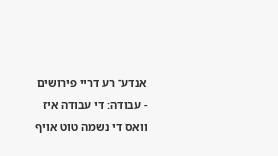אנדע־ רע דריי פירושים - עבודה: די עבודה איז וואס די נשמה טוט אויף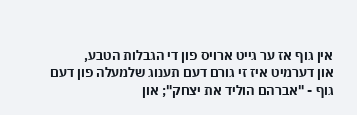אין גוף אז ער גייט ארויס פון די הגבלות הטבע,
און דערמיט איז זי גורם דעם תענוג שלמעלה פון דעם גוף - "אברהם הוליד את יצחק"; און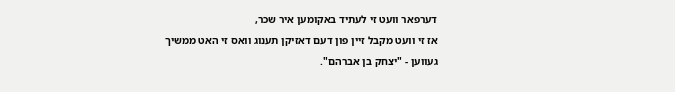דערפאר וועט זי לעתיד באקומען איר שכר,
אז זי וועט מקבל זיין פון דעם דאזיקן תענוג וואס זי האט ממשיך געווען - "יצחק בן אברהם".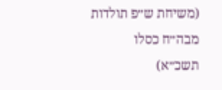(משיחת ש״פ תולדות מבה״ח כסלו תשכ״א)